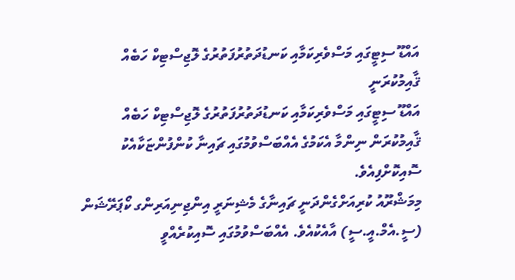އައްޑޫ ސިޓީގައި މަސްވެރިކަމާއި ކަނޑުދަތުރުފަތުރުގެ ލޮޖިސްޓިކް ހަބެއް ޤާއިމުކުރަނީ
އައްޑޫ ސިޓީގައި މަސްވެރިކަމާއި ކަނޑުދަތުރުފަތުރުގެ ލޮޖިސްޓިކް ހަބެއް ޤާއިމުކުރަން ނިންމާ އެކަމުގެ އެއްބަސްވުމުގައި ޗައިނާ ކުންފުންޏަކާއެކު ސޮއިކޮށްފިއެވެ.
މިމަޝްރޫއު ކުރިއަށްގެންދަނީ ޗައިނާގެ މެޝިނަރީ އިންޖިނިއަރިންގ ކޯޕަރޭޝަން (ސީ.އެމް.އީ.ސީ) އާއެކުއެވެ. އެއްބަސްވުމުގައި ސޮއިކުރެއްވީ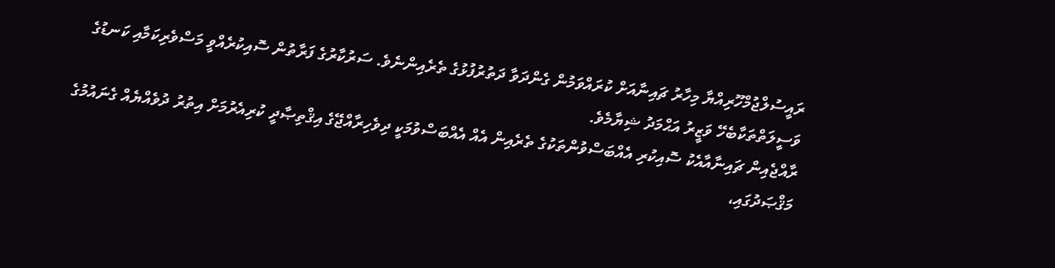ރައީސުލްޖުމްހޫރިއްޔާ މިހާރު ޗައިނާއަށް ކުރައްވަމުން ގެންދަވާ ދަތުރުފުޅުގެ ތެރެއިންނެވެ. ސަރުކާރުގެ ފަރާތުން ސޮއިކުރެއްވީ މަސްވެރިކަމާއި ކަނޑުގެ ވަސީލަތްތަކާބެހޭ ވަޒީރު އަޙްމަދު ޝިޔާމެވެ.
ރާއްޖެއިން ޗައިނާއާއެކު ސޮއިކުރި އެއްބަސްވުންތަކުގެ ތެރެއިން އެއް އެއްބަސްވުމަކީ ދިވެހިރާއްޖޭގެ އިޤްތިޞާދީ ކުރިއެރުމަށް އިތުރު ދުވެއްޔެއް ގެނައުމުގެ މަޤްޞަދުގައި،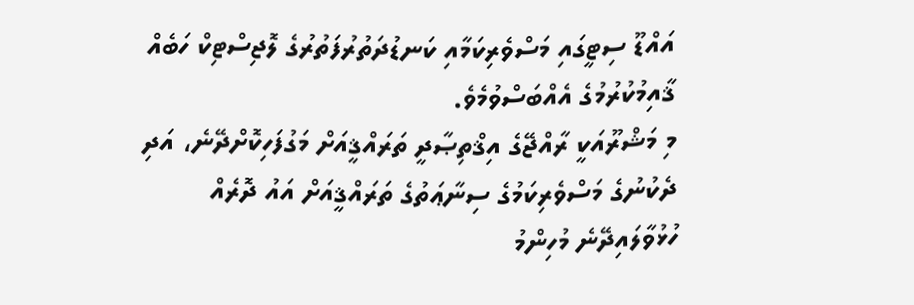އައްޑޫ ސިޓީގައި މަސްވެރިކަމާއި ކަނޑުދަތުރުފަތުރުގެ ލޮޖިސްޓިކް ހަބެއް ޤާއިމުކުރުމުގެ އެއްބަސްވުމެވެ.
މި މަޝްރޫއަކީ ރާއްޖޭގެ އިޤްތިޞާދީ ތަރައްޤީއަށް މަގުފަހިކޮށްދޭނެ، އަދި ދެކުނުގެ މަސްވެރިކަމުގެ ސިނާޢަތުގެ ތަރައްޤީއަށް އައު ދޮރެއް ހުޅުވާލައިދޭނެ މުހިންމު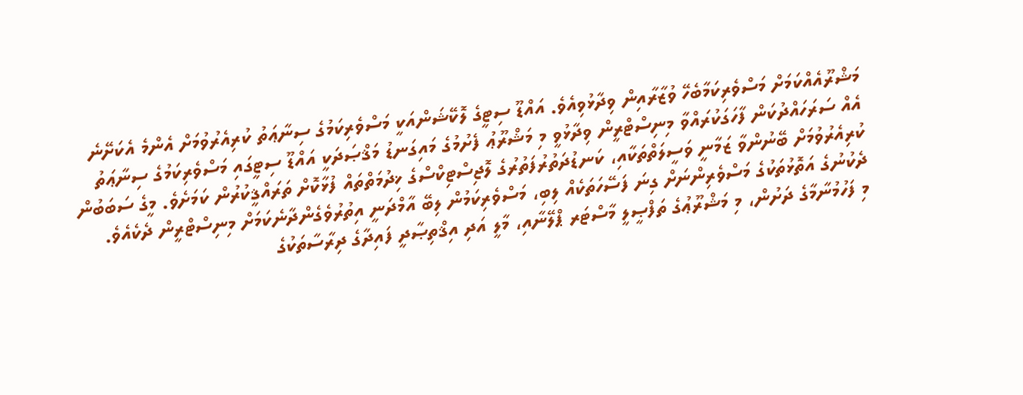މަޝްރޫއެއްކަމަށް މަސްވެރިކަމާބެހޭ ވުޒާރާއިން ވިދާޅުވިއެވެ. އައްޑޫ ސިޓީގެ ލޮކޭޝަންއަކީ މަސްވެރިކަމުގެ ސިނާޢަތު ކުރިއެރުވުމަށް އެންމެ އެކަށޭނެ އެއް ސަރަހައްދުކަން ފާހަގަކުރައްވާ މިނިސްޓްރީން ވިދާޅުވީ މި މަޝްރޫޢު ފެށުމުގެ މައިގަނޑު މަޤްޞަދަކީ އައްޑޫ ސިޓީގައި މަސްވެރިކަމުގެ ސިނާޢަތު ކުރިއެރުވުމަށް ބޭނުންވާ ޒަމާނީ ވަސީލަތްތަކާއި، ކަނޑުދަތުރުފަތުރުގެ ލޮޖިސްޓިކްސްގެ ޚިދުމަތްތައް ފުޅާކޮށް ތަރައްޤީކުރުން ކަމަށެވެ. މީގެ ސަބަބުން ދެކުނުގެ އަތޮޅުތަކުގެ މަސްވެރިންނަށް ގިނަ ފަސޭހަތަކެއް ލިބި، މަސްވެރިކަމުން ލިބޭ އާމްދަނީ އިތުރުވެގެންދާނެކަމަށް މިނިސްޓްރީން ދެކެއެވެ.
މި ފަހުމުނާމާގެ ދަށުން، މި މަޝްރޫޢުގެ ތަފްޞީލީ މާސްޓަރ ޕްލޭނާއި، މާލީ އަދި އިޤްތިޞާދީ ފައިދާގެ ދިރާސާތަކުގެ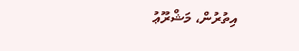އިތުރުން، މަޝްރޫޢު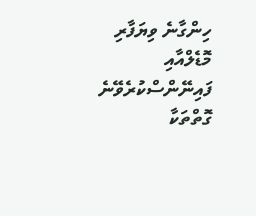ހިންގާނެ ވިޔަފާރި މޮޑެލްއާއި ފައިނޭންސްކުރެވޭނެ ގޮތްތަކާ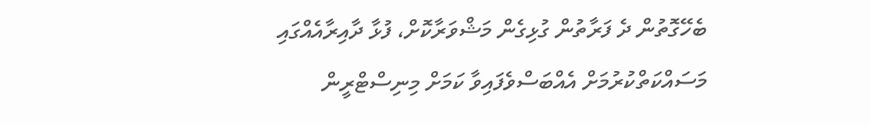ބެހޭގޮތުން ދެ ފަރާތުން ގުޅިގެން މަޝްވަރާކޮށް، ފުޅާ ދާއިރާއެއްގައި މަސައްކަތްކުރުމަށް އެއްބަސްވެފައިވާ ކަމަށް މިނިސްޓްރީން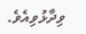ވިދާޅުވިއެވެ.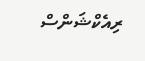ރިއެކްޝަންސް